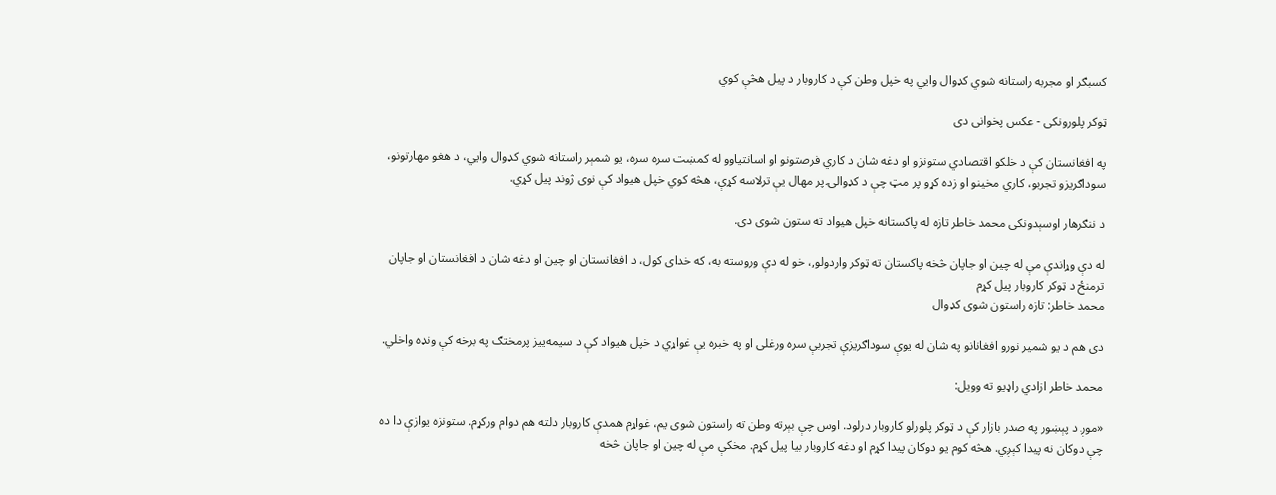کسبګر او مجربه راستانه شوي کډوال وايي په خپل وطن کې د کاروبار د پیل هڅې کوي

ټوکر پلورونکی - عکس پخوانی دی

په افغانستان کې د خلکو اقتصادي ستونزو او دغه شان د کاري فرصتونو او اسانتیاوو له کمښت سره سره، یو شمېر راستانه شوي کډوال وايي، د هغو مهارتونو، سوداګریزو تجربو، کاري مخینو او زده کړو پر مټ چې د کډوالۍ پر مهال یې ترلاسه کړې، هڅه کوي خپل هیواد کې نوی ژوند پیل کړي.

د ننګرهار اوسېدونکی محمد خاطر تازه له پاکستانه خپل هیواد ته ستون شوی دی.

له دې وړاندې مې له چین او جاپان څخه پاکستان ته ټوکر واردولو,، خو له دې وروسته به، که خدای کول، د افغانستان او چین او دغه شان د افغانستان او جاپان ترمنځ د ټوکر کاروبار پیل کړم
محمد خاطر: تازه راستون شوی کډوال

دی هم د یو شمیر نورو افغانانو په شان له یوې سوداګریزې تجربې سره ورغلی او په خبره یې غواړي د خپل هیواد کې د سیمه‌ییز پرمختګ په برخه کې ونډه واخلي.

محمد خاطر ازادي راډیو ته وویل:

«موږ د پېښور په صدر بازار کې د ټوکر پلورلو کاروبار درلود. اوس چې بېرته وطن ته راستون شوی یم، غواړم همدې کاروبار دلته هم دوام ورکړم. ستونزه یوازې دا ده چې دوکان نه پیدا کېږي. هڅه کوم یو دوکان پیدا کړم او دغه کاروبار بیا پیل کړم. مخکې مې له چین او جاپان څخه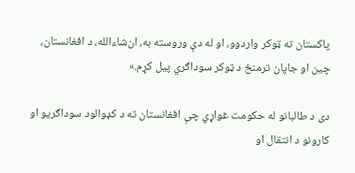پاکستان ته ټوکر واردوو، او له دې وروسته به، ان‌شاءالله، د افغانستان، چین او جاپان ترمنځ د ټوکر سوداګري پیل کړم.»

دی د طالبانو له حکومت غواړي چې افغانستان ته د کډوالود سوداګریو او کارونو د انتقال او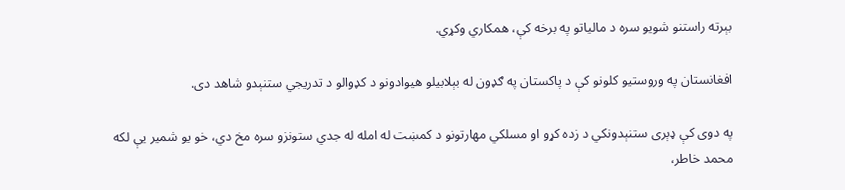بېرته راستنو شویو سره د مالیاتو په برخه کې، همکاري وکړي.

افغانستان په وروستیو کلونو کې د پاکستان په ګډون له بېلابیلو هیوادونو د کډوالو د تدریجي ستنېدو شاهد دی.

په دوی کې ډېری ستنېدونکي د زده کړو او مسلکي مهارتونو د کمښت له امله له جدي ستونزو سره مخ دي، خو یو شمیر یې لکه محمد خاطر،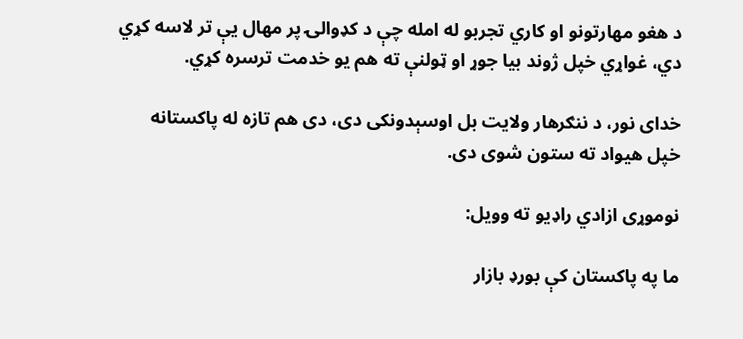د هغو مهارتونو او کاري تجربو له امله چې د کډوالۍ پر مهال یې تر لاسه کړي دي، غواړي خپل ژوند بیا جوړ او ټولنې ته هم یو خدمت ترسره کړي.

خدای نور، د ننګرهار ولایت بل اوسېدونکی دی، دی هم تازه له پاکستانه خپل هیواد ته ستون شوی دی.

نوموړی ازادي راډیو ته وویل:

ما په پاکستان کې بورډ بازار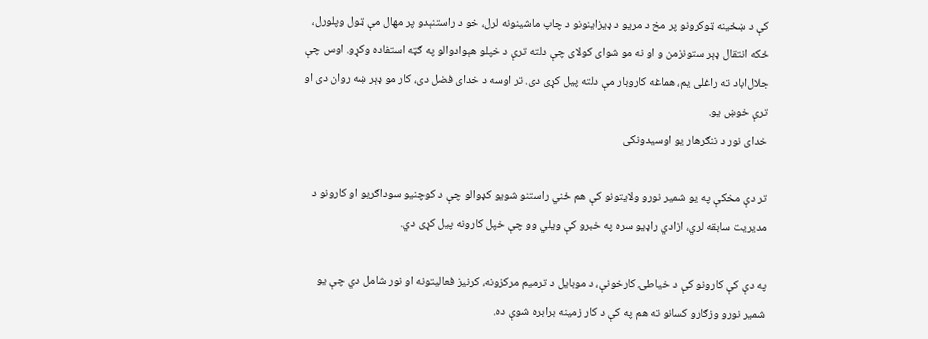کې د ښځینه ټوکرونو پر مخ د مریو د ډیزاینونو د چاپ ماشینونه لرل، خو د راستنېدو پر مهال مې ټول وپلورل، ځکه انتقال ډېر ستونزمن و او نه مو شوای کولای چې دلته ترې د خپلو هېوادوالو په ګټه استفاده وکړو. اوس چې جلال‌اباد ته راغلی یم، هماغه کاروبار مې دلته پیل کړی دی. تر اوسه د خدای فضل دی، کار مو ډېر ښه روان دی او ترې خوښ یو.
خدای نور د ننګرهار یو اوسیدونکی

تر دې مخکې په یو شمیر نورو ولایتونو کې هم ځني راستنو شویو کډوالو چې د کوچنیو سوداګریو او کارونو د مدیریت سابقه لري، ازادي راډیو سره په خبرو کې ویلي وو چې خپل کارونه پیل کړی دي.

په دې کې کارونو کې د خیاطۍ کارخونې، د موبایل د ترمیم مرکزونه، کرنیز فعالیتونه او نور شامل دي چې یو شمیر نورو وزګارو کسانو ته هم په کې د کار زمینه برابره شوې ده.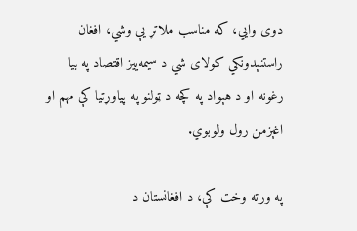دوی وایي، که مناسب ملاتړ یې وشي، افغان راستنېدونکي کولای شي د سیمه‌ییز اقتصاد په بیا رغونه او د هېواد په کچه د ټولنو په پیاوړتیا کې مهم او اغېزمن رول ولوبوي.

په ورته وخت کې، د افغانستان د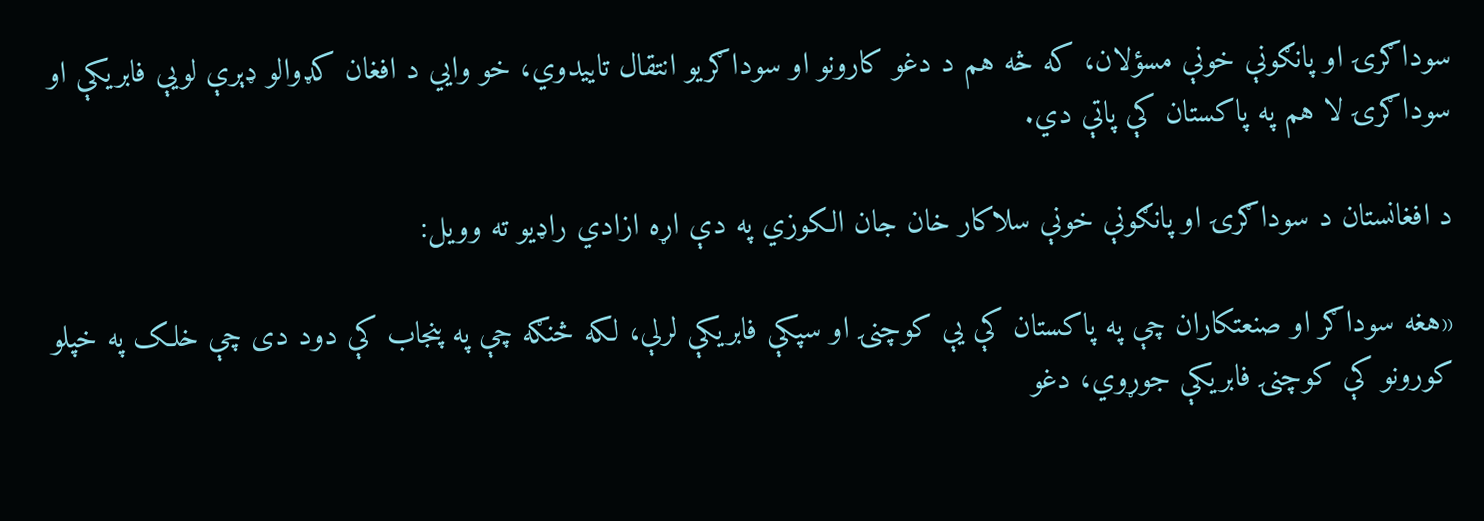سوداګرۍ او پانګونې خونې مسؤلان، که څه هم د دغو کارونو او سوداګریو انتقال تاییدوي، خو وایي د افغان کډوالو ډېرې لویې فابریکې او سوداګرۍ لا هم په پاکستان کې پاتې دي.

د افغانستان د سوداګرۍ او پانګونې خونې سلاکار خان جان الکوزي په دې اړه ازادي راډیو ته وویل:

«هغه سوداګر او صنعتکاران چې په پاکستان کې یې کوچنۍ او سپکې فابریکې لرلې، لکه څنګه چې په پنجاب کې دود دی چې خلک په خپلو کورونو کې کوچنۍ فابریکې جوړوي، دغو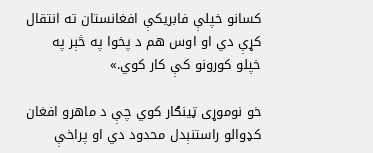کسانو خپلې فابریکې افغانستان ته انتقال کړې دي او اوس هم د پخوا په څېر په خپلو کورونو کې کار کوي.»

خو نوموړی ټینګار کوي چې د ماهرو افغان کډوالو راستنېدل محدود دي او پراخې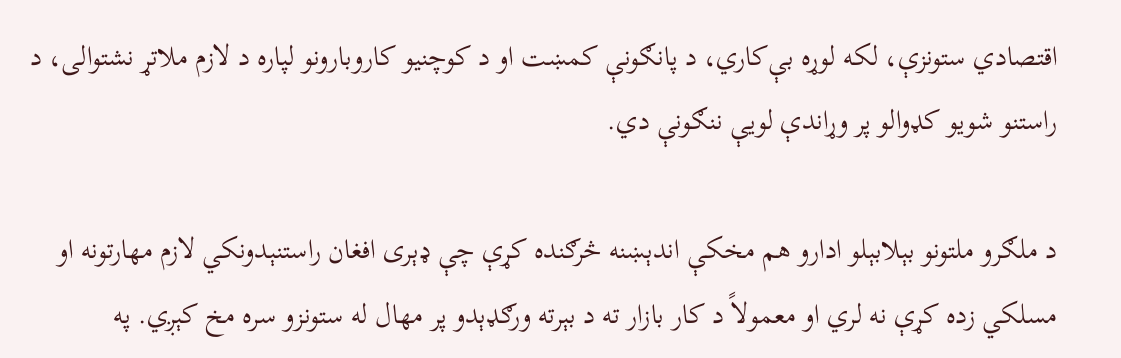اقتصادي ستونزې، لکه لوړه بې‌کاري، د پانګونې کمښت او د کوچنیو کاروبارونو لپاره د لازم ملاتړ نشتوالی، د راستنو شویو کډوالو پر وړاندې لویې ننګونې دي.

د ملګرو ملتونو بېلابېلو ادارو هم مخکې اندېښنه څرګنده کړې چې ډېری افغان راستنېدونکي لازم مهارتونه او مسلکي زده کړې نه لري او معمولاً د کار بازار ته د بېرته ورګډېدو پر مهال له ستونزو سره مخ کېږي. په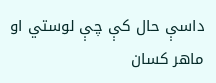داسې حال کې چې لوستي او ماهر کسان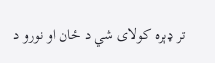تر ډېره کولای شي د ځان او نورو د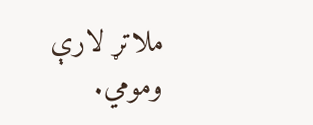ملاتړ لارې ومومي.